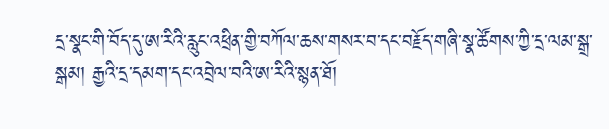དྲ་སྣང་གི་བོད་དུ་ཨ་རིའི་རླུང་འཕྲིན་གྱི་བཀོལ་ཆས་གསར་བ་དང་བརྗོད་གཞི་སྣ་ཚོགས་ཀྱི་དྲ་ལམ་སྒྲ་སྒམ། རྒྱའི་དྲ་དམག་དང་འབྲེལ་བའི་ཨ་རིའི་སྙན་ཐོ།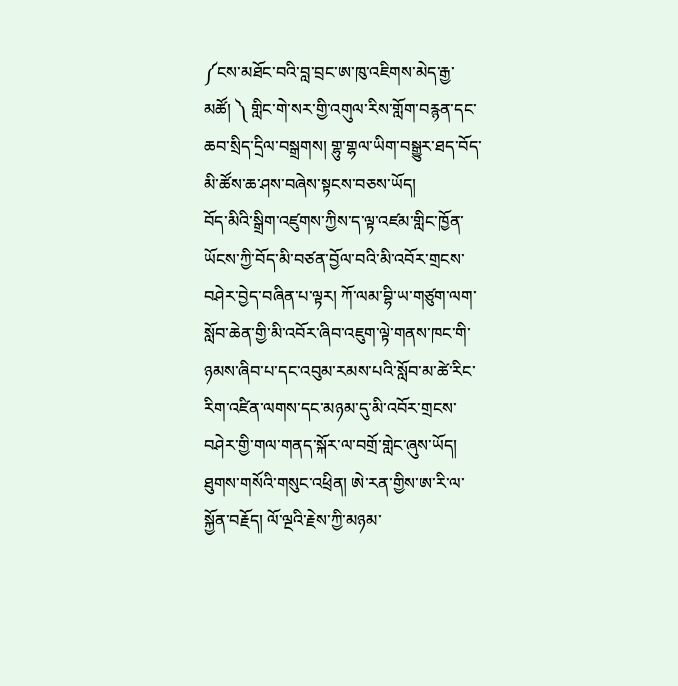༼ངས་མཐོང་བའི་བླ་བྲང་ཨ་ཁུ་འཇིགས་མེད་རྒྱ་མཚོ། ༽ གླིང་གེ་སར་གྱི་འགུལ་རིས་གློག་བརྙན་དང་ཆབ་སྲིད་དྲིལ་བསྒྲགས། གྷུ་གྷལ་ཡིག་བསྒྱུར་ཐད་བོད་མི་ཚོས་ཆ་ཤས་བཞེས་སྟངས་བཅས་ཡོད།
བོད་མིའི་སྒྲིག་འཛུགས་ཀྱིས་ད་ལྟ་འཛམ་གླིང་ཁྱོན་ཡོངས་ཀྱི་བོད་མི་བཙན་བྱོལ་བའི་མི་འབོར་གྲངས་བཤེར་བྱེད་བཞིན་པ་ལྟར། ཀོ་ལམ་བྷི་ཡ་གཙུག་ལག་སློབ་ཆེན་གྱི་མི་འབོར་ཞིབ་འཇུག་ལྟེ་གནས་ཁང་གི་ཉམས་ཞིབ་པ་དང་འབུམ་རམས་པའི་སློབ་མ་ཚེ་རིང་རིག་འཛིན་ལགས་དང་མཉམ་དུ་མི་འབོར་གྲངས་བཤེར་གྱི་གལ་གནད་སྐོར་ལ་བགྲོ་གླེང་ཞུས་ཡོད།
ཐུགས་གསོའི་གསུང་འཕྲིན། ཨེ་རན་གྱིས་ཨ་རི་ལ་སྐྱོན་བརྗོད། ལོ་ལྔའི་རྗེས་ཀྱི་མཉམ་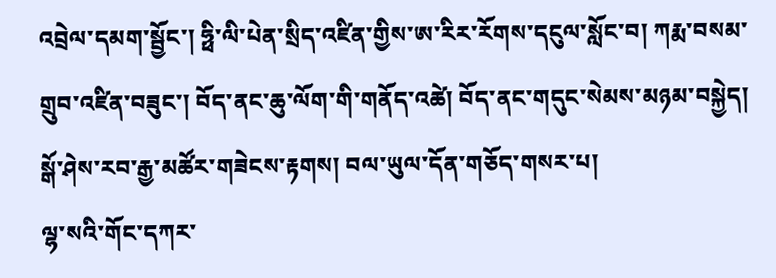འབྲེལ་དམག་སྦྱོང་། ཧྥི་ལི་པེན་སྲིད་འཛིན་གྱིས་ཨ་རིར་རོགས་དངུལ་སློང་བ། ཀརྨ་བསམ་གྲུབ་འཛིན་བཟུང་། བོད་ནང་ཆུ་ལོག་གི་གནོད་འཚེ། བོད་ནང་གདུང་སེམས་མཉམ་བསྐྱེད། སྒོ་ཤེས་རབ་རྒྱ་མཚོར་གཟེངས་རྟགས། བལ་ཡུལ་དོན་གཅོད་གསར་པ།
ལྷ་སའི་གོང་དཀར་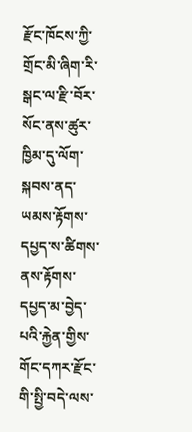རྫོང་ཁོངས་ཀྱི་གྲོང་མི་ཞིག་རི་སྒང་ལ་རྫི་བོར་སོང་ནས་ཚུར་ཁྱིམ་དུ་ལོག་སྐབས་ནད་ཡམས་རྟོགས་དཔྱད་ས་ཚིགས་ནས་རྟོགས་དཔྱད་མ་བྱེད་པའི་རྐྱེན་གྱིས་གོང་དཀར་རྫོང་གི་སྤྱི་བདེ་ལས་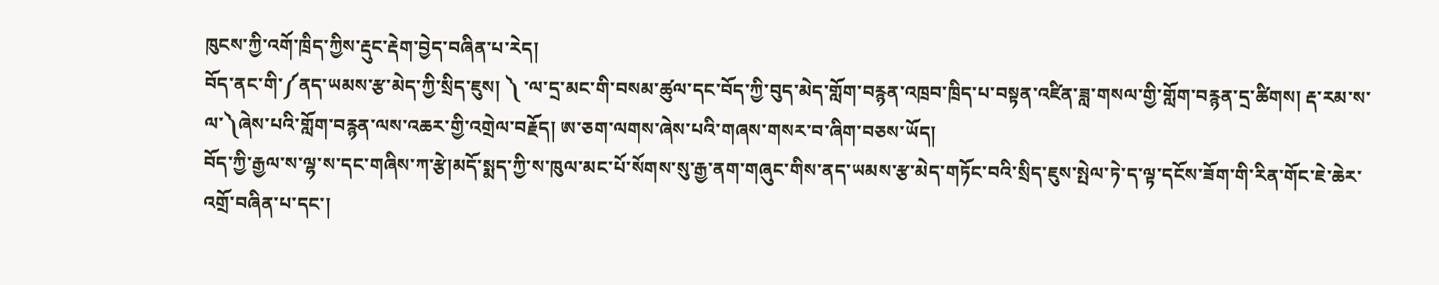ཁུངས་ཀྱི་འགོ་ཁྲིད་ཀྱིས་རྡུང་རྡེག་བྱེད་བཞིན་པ་རེད།
བོད་ནང་གི་༼ནད་ཡམས་རྩ་མེད་ཀྱི་སྲིད་ཇུས། ༽ ་ལ་དྲ་མང་གི་བསམ་ཚུལ་དང་བོད་ཀྱི་བུད་མེད་གློག་བརྙན་འཁྲབ་ཁྲིད་པ་བསྟན་འཛིན་ཟླ་གསལ་གྱི་གློག་བརྙན་དྲ་ཚིགས། རྡ་རམ་ས་ལ་༽ཞེས་པའི་གློག་བརྙན་ལས་འཆར་གྱི་འགྲེལ་བརྗོད། ཨ་ཅག་ལགས་ཞེས་པའི་གཞས་གསར་བ་ཞིག་བཅས་ཡོད།
བོད་ཀྱི་རྒྱལ་ས་ལྷ་ས་དང་གཞིས་ཀ་རྩེ།མདོ་སྨད་ཀྱི་ས་ཁུལ་མང་པོ་སོགས་སུ་རྒྱ་ནག་གཞུང་གིས་ནད་ཡམས་རྩ་མེད་གཏོང་བའི་སྲིད་ཇུས་སྤེལ་ཏེ་ད་ལྟ་དངོས་ཟོག་གི་རིན་གོང་ཇེ་ཆེར་འགྲོ་བཞིན་པ་དང་།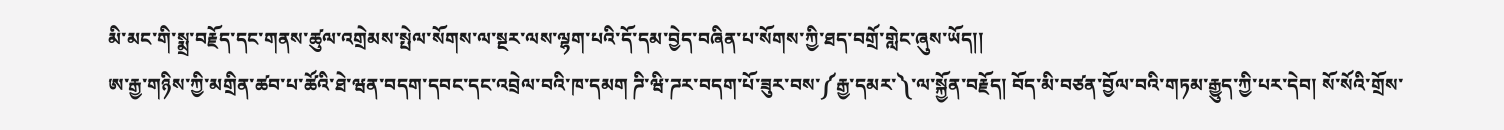མི་མང་གི་སྨྲ་བརྗོད་དང་གནས་ཚུལ་འགྲེམས་སྤེལ་སོགས་ལ་སྔར་ལས་ལྷག་པའི་དོ་དམ་བྱེད་བཞིན་པ་སོགས་ཀྱི་ཐད་བགྲོ་གླེང་ཞུས་ཡོད།།
ཨ་རྒྱ་གཉིས་ཀྱི་མགྲིན་ཚབ་པ་ཚོའི་ཐེ་ཝན་བདག་དབང་དང་འབྲེལ་བའི་ཁ་དམག ཌི་ཝི་ཌར་བདག་པོ་ཟུར་བས་༼རྒྱ་དམར་༽་ལ་སྐྱོན་བརྗོད། བོད་མི་བཙན་བྱོལ་བའི་གཏམ་རྒྱུད་ཀྱི་པར་དེབ། སོ་སོའི་གྲོས་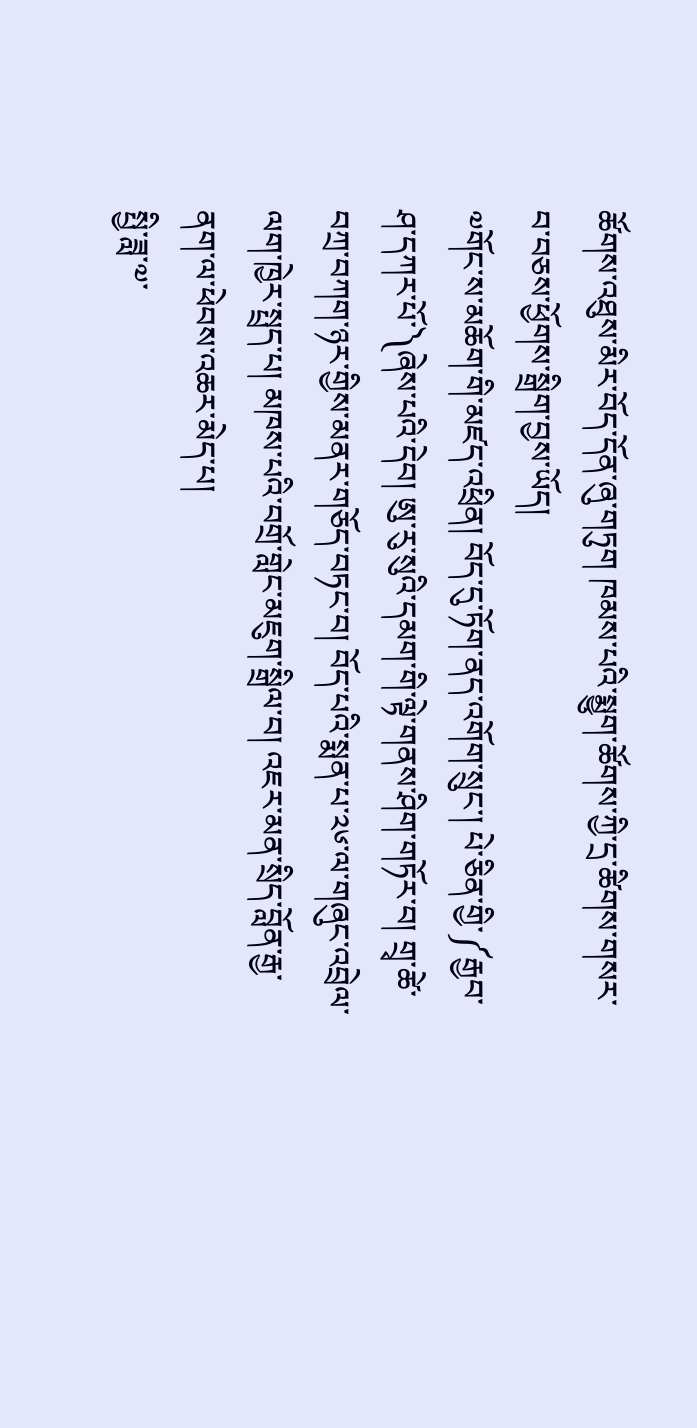ཚོགས་འཐུས་མིར་བོད་དོན་ཞུ་གཏུག ཁམས་པའི་སྨྱུག་ཚོགས་ཀྱི་དྲ་ཚིགས་གསར་བ་བཅས་ཕྱོགས་སྒྲིག་བྱས་ཡོད།
༧གོང་ས་མཆོག་གི་མཛད་འཕྲིན། བོད་དུ་ཏོག་ནད་འགོག་སྲུང་། པེ་ཅིན་གྱི་༼རྒྱབ་ཤ་དཀར་པོ་༽ཞེས་པའི་དེབ། ཨུ་རུ་སུའི་དམག་གི་ལྟེ་གནས་ཤིག་གཏོར་བ། གྲྭ་ཚེ་བཀྲ་བཀག་ཉར་གྱིས་མནར་གཅོད་བཏང་བ། བོད་པའི་སྨན་པ་༢༦་ལ་གཞུང་འབྲེལ་ལག་ཁྱེར་སྤྲད་པ། མཁས་པའི་བགྲོ་གླེང་མཇུག་སྒྲིལ་བ། འཇར་མན་སྲིད་བློན་རྒྱ་ནག་ལ་ཕེབས་འཆར་མེད་པ།
སྤྱི་ཟླ་༧་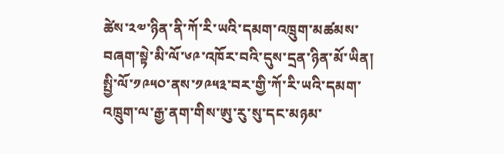ཚེས་༢༧་ཉིན་ནི་ཀོ་རི་ཡའི་དམག་འཁྲུག་མཚམས་བཞག་སྟེ་མི་ལོ་༦༩་འཁོར་བའི་དུས་དྲན་ཉིན་མོ་ཡིན། སྤྱི་ལོ་༡༩༥༠་ནས་༡༩༥༣་བར་གྱི་ཀོ་རི་ཡའི་དམག་འཁྲུག་ལ་རྒྱ་ནག་གིས་ཨུ་རུ་སུ་དང་མཉམ་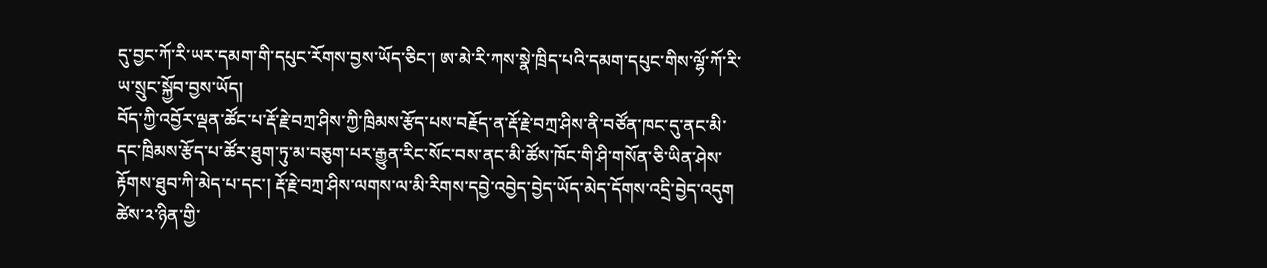དུ་བྱང་ཀོ་རི་ཡར་དམག་གི་དཔུང་རོགས་བྱས་ཡོད་ཅིང་། ཨ་མེ་རི་ཀས་སྣེ་ཁྲིད་པའི་དམག་དཔུང་གིས་ལྷོ་ཀོ་རི་ཡ་སྲུང་སྐྱོབ་བྱས་ཡོད།
བོད་ཀྱི་འབྱོར་ལྡན་ཚོང་པ་རྡོ་རྗེ་བཀྲ་ཤིས་ཀྱི་ཁྲིམས་རྩོད་པས་བརྗོད་ན་རྡོ་རྗེ་བཀྲ་ཤིས་ནི་བཙོན་ཁང་དུ་ནང་མི་དང་ཁྲིམས་རྩོད་པ་ཚོར་ཐུག་ཏུ་མ་བཅུག་པར་རྒྱུན་རིང་སོང་བས་ནང་མི་ཚོས་ཁོང་གི་ཤི་གསོན་ཅི་ཡིན་ཤེས་རྟོགས་ཐུབ་ཀི་མེད་པ་དང་། རྡོ་རྗེ་བཀྲ་ཤིས་ལགས་ལ་མི་རིགས་དབྱེ་འབྱེད་བྱེད་ཡོད་མེད་དོགས་འདྲི་བྱེད་འདུག
ཚེས་༢་ཉིན་གྱི་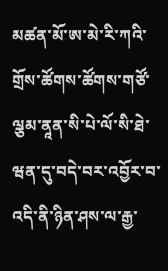མཚན་མོ་ཨ་མེ་རི་ཀའི་གྲོས་ཚོགས་ཚོགས་གཙོ་ལྕམ་ནཱན་སི་པེ་ལོ་སི་ཐེ་ཝན་དུ་བདེ་བར་འབྱོར་བ་འདི་ནི་ཉིན་ཤས་ལ་རྒྱ་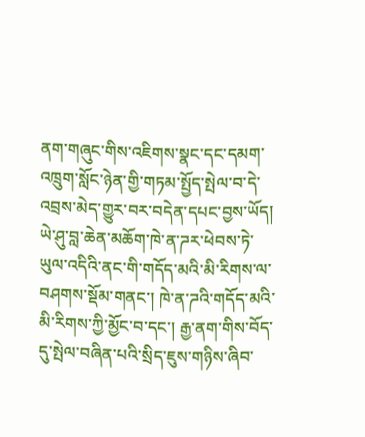ནག་གཞུང་གིས་འཇིགས་སྣང་དང་དམག་འཁྲུག་སློང་ཉེན་གྱི་གཏམ་སྤྱོད་སྤེལ་བ་དེ་འབྲས་མེད་གྱུར་བར་བདེན་དཔང་བྱས་ཡོད།
ཡེ་ཤུ་བླ་ཆེན་མཆོག་ཁེ་ན་ཌར་ཕེབས་ཏེ་ཡུལ་འདིའི་ནང་གི་གདོད་མའི་མི་རིགས་ལ་བཤགས་སྡོམ་གནང་། ཁེ་ན་ཌའི་གདོད་མའི་མི་རིགས་ཀྱི་མྱོང་བ་དང་། རྒྱ་ནག་གིས་བོད་དུ་སྤེལ་བཞིན་པའི་སྲིད་ཇུས་གཉིས་ཞིབ་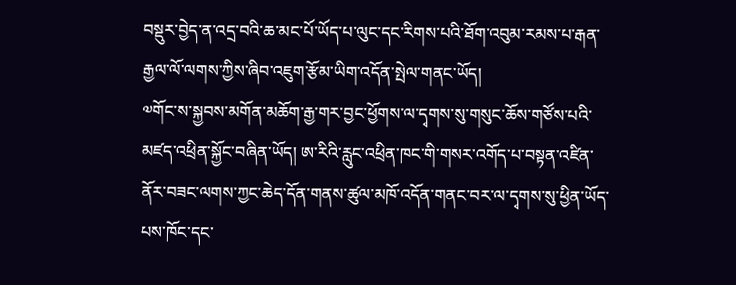བསྡུར་བྱེད་ན་འདྲ་བའི་ཆ་མང་པོ་ཡོད་པ་ལུང་དང་རིགས་པའི་ཐོག་འབུམ་རམས་པ་རྒན་རྒྱལ་ལོ་ལགས་ཀྱིས་ཞིབ་འཇུག་རྩོམ་ཡིག་འདོན་སྤེལ་གནང་ཡོད།
༧གོང་ས་སྐྱབས་མགོན་མཆོག་རྒྱ་གར་བྱང་ཕྱོགས་ལ་དྭགས་སུ་གསུང་ཆོས་གཙོས་པའི་མཛད་འཕྲིན་སྐྱོང་བཞིན་ཡོད། ཨ་རིའི་རླུང་འཕྲིན་ཁང་གི་གསར་འགོད་པ་བསྟན་འཛིན་ནོར་བཟང་ལགས་ཀྱང་ཆེད་དོན་གནས་ཚུལ་མཁོ་འདོན་གནང་བར་ལ་དྭགས་སུ་ཕྱིན་ཡོད་པས་ཁོང་དང་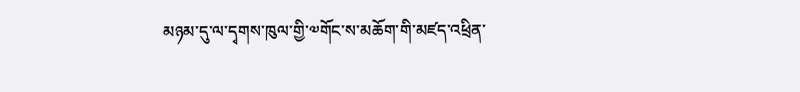མཉམ་དུ་ལ་དྭགས་ཁུལ་གྱི་༧གོང་ས་མཆོག་གི་མཛད་འཕྲིན་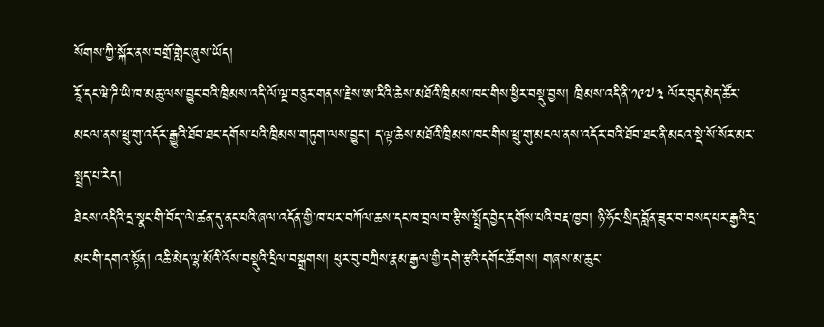སོགས་ཀྱི་སྐོར་ནས་བགྲོ་གླེང་ཞུས་ཡོད།
རཱོ་དང་ཝེ་ཌི་ཡི་ཁ་མཆུ་ལས་བྱུང་བའི་ཁྲིམས་འདི་ལོ་ལྔ་བཅུར་གནས་རྗེས་ཨ་རིའི་ཆེས་མཐོའི་ཁྲིམས་ཁང་གིས་ཕྱིར་བསྡུ་བྱས། ཁྲིམས་འདི་ནི་༡༩༧༣ ལོར་བུད་མེད་ཚོར་མངལ་ནས་ཕྲུ་གུ་འདོར་རྒྱུའི་ཐོབ་ཐང་དགོས་པའི་ཁྲིམས་གཏུག་ལས་བྱུང་། ད་ལྟ་ཆེས་མཐོའི་ཁྲིམས་ཁང་གིས་ཕྲུ་གུ་མངལ་ནས་འདོར་བའི་ཐོབ་ཐང་ནི་མངའ་སྡེ་སོ་སོར་མར་སྤྲད་པ་རེད།
ཐེངས་འདིའི་དྲ་སྣང་གི་བོད་་ལེ་ཚན་དུ་ནང་པའི་ཞལ་འདོན་གྱི་ཁ་པར་བཀོལ་ཆས་དང་ཁ་བྲལ་བ་རྩིས་སྤྲོད་བྱེད་དགོས་པའི་བརྡ་ཁྱབ། ཉི་ཧོང་སྲིད་བློན་ཟུར་བ་བསད་པར་རྒྱའི་དྲ་མང་གི་དགའ་སྟོན། འཆི་མེད་ལྷ་མོའི་འོས་བསྡུའི་དྲིལ་བསྒྲགས། ཕུར་བུ་བཀྲིས་རྣམ་རྒྱལ་གྱི་དགེ་རྩའི་དགོང་ཚོགས། གཞས་མ་ཆུང་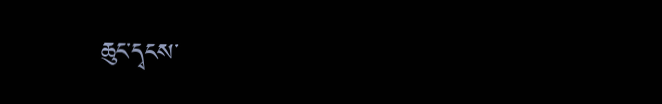ཆུང་དྭངས་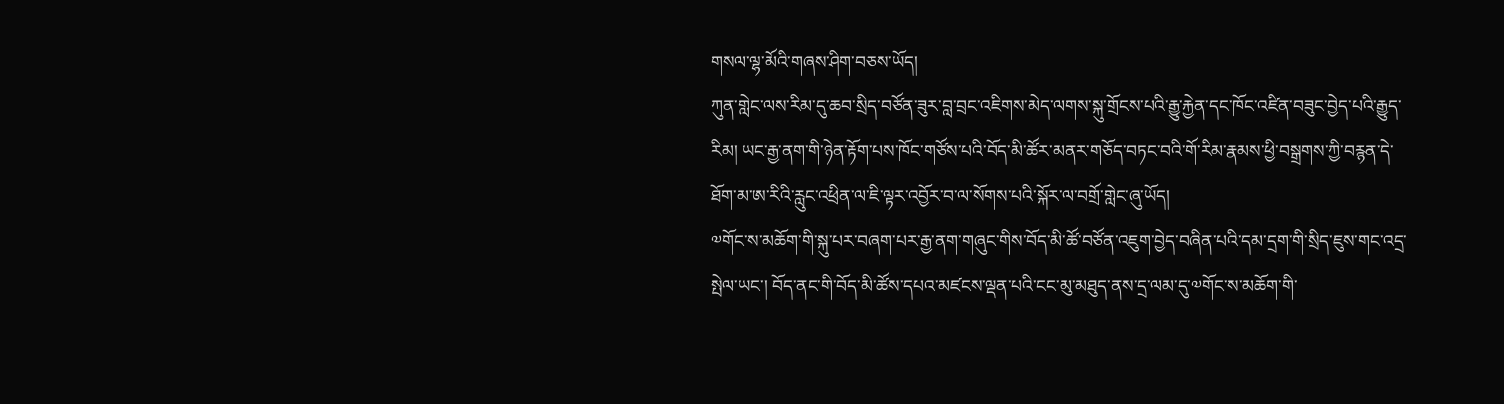གསལ་ལྷ་མོའི་གཞས་ཤིག་བཅས་ཡོད།
ཀུན་གླེང་ལས་རིམ་དུ་ཆབ་སྲིད་བཙོན་ཟུར་བླ་བྲང་འཇིགས་མེད་ལགས་སྐུ་གྲོངས་པའི་རྒྱུ་རྐྱེན་དང་ཁོང་འཛིན་བཟུང་བྱེད་པའི་རྒྱུད་རིམ། ཡང་རྒྱ་ནག་གི་ཉེན་རྟོག་པས་ཁོང་གཙོས་པའི་བོད་མི་ཚོར་མནར་གཅོད་བཏང་བའི་གོ་རིམ་རྣམས་ཕྱི་བསྒྲགས་ཀྱི་བརྙན་དེ་ཐོག་མ་ཨ་རིའི་རླུང་འཕྲིན་ལ་ཇི་ལྟར་འབྱོར་བ་ལ་སོགས་པའི་སྐོར་ལ་བགྲོ་གླེང་ཞུ་ཡོད།
༧གོང་ས་མཆོག་གི་སྐུ་པར་བཞག་པར་རྒྱ་ནག་གཞུང་གིས་བོད་མི་ཚོ་བཙོན་འཇུག་བྱེད་བཞིན་པའི་དམ་དྲག་གི་སྲིད་ཇུས་གང་འདྲ་སྤེལ་ཡང་། བོད་ནང་གི་བོད་མི་ཚོས་དཔའ་མཛངས་ལྡན་པའི་ངང་མུ་མཐུད་ནས་དྲ་ལམ་དུ་༧གོང་ས་མཆོག་གི་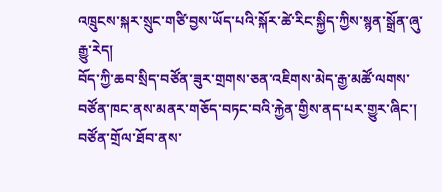འཁྲུངས་སྐར་སྲུང་གཙི་བྱས་ཡོད་པའི་སྐོར་ཚེ་རིང་སྐྱིད་ཀྱིས་སྙན་སྒྲོན་ཞུ་རྒྱུ་རེད།
བོད་ཀྱི་ཆབ་སྲིད་བཙོན་ཟུར་གྲགས་ཅན་འཇིགས་མེད་རྒྱ་མཚོ་ལགས་བཙོན་ཁང་ནས་མནར་གཅོད་བཏང་བའི་རྐྱེན་གྱིས་ནད་པར་གྱུར་ཞིང་། བཙོན་གྲོལ་ཐོབ་ནས་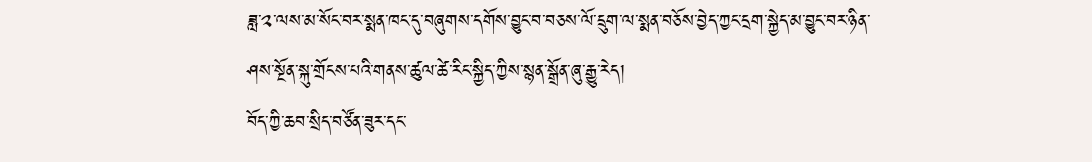ཟླ་༢་ལས་མ་སོང་བར་སྨན་ཁང་དུ་བཞུགས་དགོས་བྱུང་བ་བཅས་ལོ་དྲུག་ལ་སྨན་བཅོས་བྱེད་ཀྱང་དྲག་སྐྱེད་མ་བྱུང་བར་ཉིན་ཤས་སྔོན་སྐུ་གྲོངས་པའི་གནས་ཚུལ་ཚེ་རིང་སྐྱིད་ཀྱིས་སྙན་སྒྲོན་ཞུ་རྒྱུ་རེད།
བོད་ཀྱི་ཆབ་སྲིད་བཙོན་ཟུར་དང་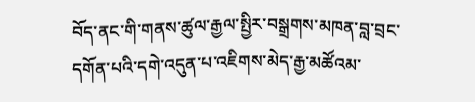བོད་ནང་གི་གནས་ཚུལ་རྒྱལ་སྤྱིར་བསྒྲགས་མཁན་བླ་བྲང་དགོན་པའི་དགེ་འདུན་པ་འཇིགས་མེད་རྒྱ་མཚོའམ་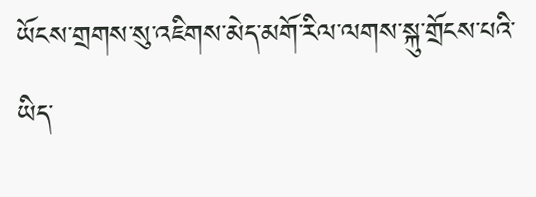ཡོངས་གྲགས་སུ་འཇིགས་མེད་མགོ་རིལ་ལགས་སྐུ་གྲོངས་པའི་ཡིད་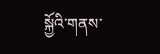སྐྱོའི་གནས་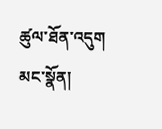ཚུལ་ཐོན་འདུག
མང་སྣོན།